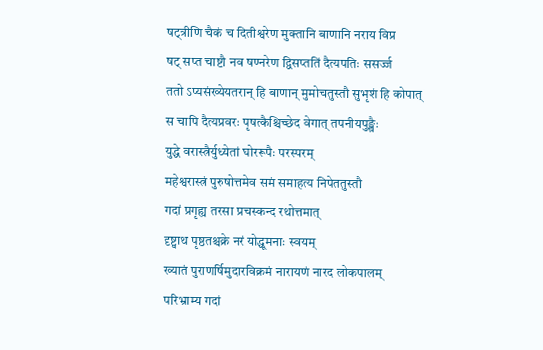षट्त्रीणि चैकं च दितीश्वरेण मुक्तानि बाणानि नराय विप्र
षट् सप्त चाष्टौ नव षण्नरेण द्विसप्ततिं दैत्यपतिः ससर्ज्ज
ततो ऽप्यसंख्येयतरान् हि बाणान् मुमोचतुस्तौ सुभृशं हि कोपात्
स चापि दैत्यप्रवरः पृषत्कैश्चिच्छेद वेगात् तपनीयपुङ्खैः
युद्धे वरास्त्रैर्युध्येतां घोररूपैः परस्परम्
महेश्वरास्त्रं पुरुषोत्तमेव समं समाहत्य निपेततुस्तौ
गदां प्रगृह्य तरसा प्रचस्कन्द रथोत्तमात्
दृष्ट्वाथ पृष्ठतश्चक्रे नरं योद्धूमनाः स्वयम्
ख्यातं पुराणर्षिमुदारविक्रमं नारायणं नारद लोकपालम्
परिभ्राम्य गदां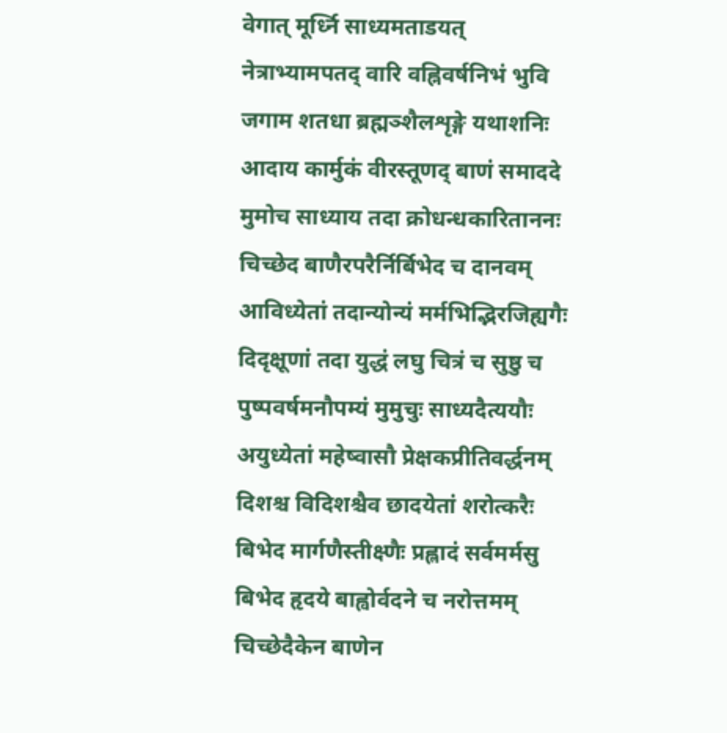वेगात् मूर्ध्नि साध्यमताडयत्
नेत्राभ्यामपतद् वारि वह्निवर्षनिभं भुवि
जगाम शतधा ब्रह्मञ्शैलशृङ्गे यथाशनिः
आदाय कार्मुकं वीरस्तूणद् बाणं समाददे
मुमोच साध्याय तदा क्रोधन्धकारिताननः
चिच्छेद बाणैरपरैर्निर्बिभेद च दानवम्
आविध्येतां तदान्योन्यं मर्मभिद्भिरजिह्यगैः
दिदृक्षूणां तदा युद्धं लघु चित्रं च सुष्ठु च
पुष्पवर्षमनौपम्यं मुमुचुः साध्यदैत्ययौः
अयुध्येतां महेष्वासौ प्रेक्षकप्रीतिवर्द्धनम्
दिशश्च विदिशश्चैव छादयेतां शरोत्करैः
बिभेद मार्गणैस्तीक्ष्णैः प्रह्लादं सर्वमर्मसु
बिभेद हृदये बाह्वोर्वदने च नरोत्तमम्
चिच्छेदैकेन बाणेन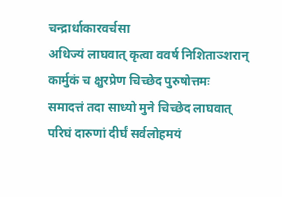चन्द्रार्धाकारवर्चसा
अधिज्यं लाघवात् कृत्वा ववर्ष निशिताञ्शरान्
कार्मुकं च क्षुरप्रेण चिच्छेद पुरुषोत्तमः
समादत्तं तदा साध्यो मुने चिच्छेद लाघवात्
परिघं दारुणां दीर्घं सर्वलोहमयं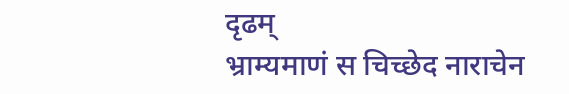दृढम्
भ्राम्यमाणं स चिच्छेद नाराचेन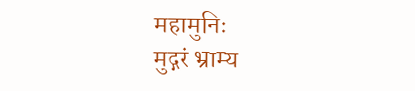महामुनिः
मुद्गरं भ्राम्य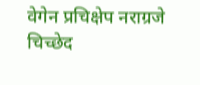वेगेन प्रचिक्षेप नराग्रजे
चिच्छेद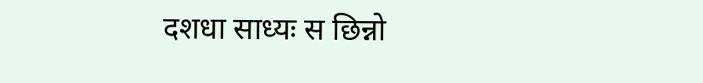दशधा साध्यः स छिन्नो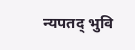न्यपतद् भुवि